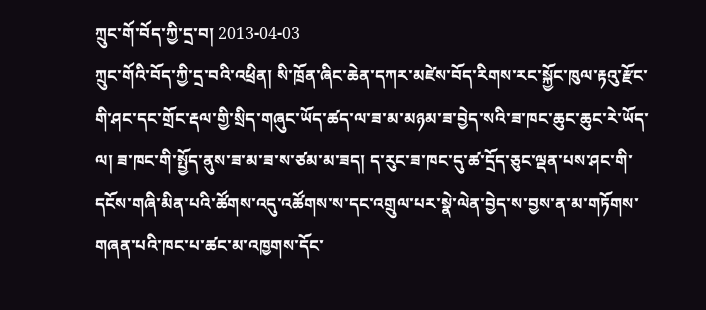ཀྲུང་གོ་བོད་ཀྱི་དྲ་བ། 2013-04-03
ཀྲུང་གོའི་བོད་ཀྱི་དྲ་བའི་འཕྲིན། སི་ཁྲོན་ཞིང་ཆེན་དཀར་མཛེས་བོད་རིགས་རང་སྐྱོང་ཁུལ་རྟའུ་རྫོང་གི་ཤང་དང་གྲོང་རྡལ་གྱི་སྲིད་གཞུང་ཡོད་ཚད་ལ་ཟ་མ་མཉམ་ཟ་བྱེད་སའི་ཟ་ཁང་ཆུང་ཆུང་རེ་ཡོད་ལ། ཟ་ཁང་གི་སྤྱོད་ནུས་ཟ་མ་ཟ་ས་ཙམ་མ་ཟད། ད་རུང་ཟ་ཁང་དུ་ཚ་དྲོད་ཅུང་ལྡན་པས་ཤང་གི་དངོས་གཞི་མིན་པའི་ཚོགས་འདུ་འཚོགས་ས་དང་འགྲུལ་པར་སྣེ་ལེན་བྱེད་ས་བྱས་ན་མ་གཏོགས་གཞན་པའི་ཁང་པ་ཚང་མ་འཁྱགས་དོང་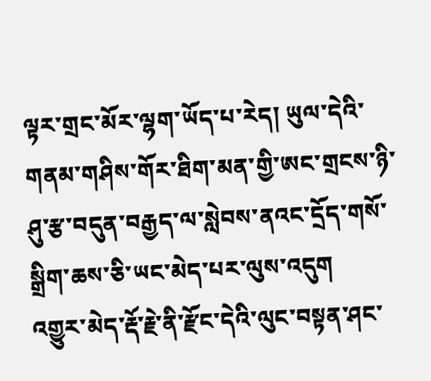ལྟར་གྲང་མོར་ལྷག་ཡོད་པ་རེད། ཡུལ་དེའི་གནམ་གཤིས་གོར་ཐིག་མན་གྱི་ཨང་གྲངས་ཉི་ཤུ་རྩ་བདུན་བརྒྱད་ལ་སླེབས་ནའང་དྲོད་གསོ་སྒྲིག་ཆས་ཅི་ཡང་མེད་པར་ལུས་འདུག
འགྱུར་མེད་རྡོ་རྗེ་ནི་རྫོང་དེའི་ལུང་བསྟན་ཤང་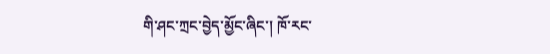གི་ཤང་ཀྲང་བྱེད་མྱོང་ཞིང་། ཁོ་རང་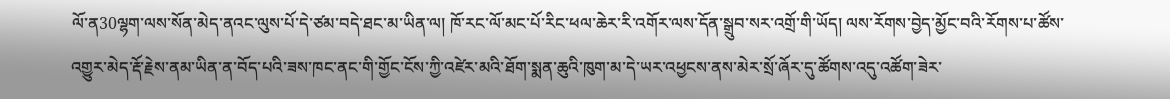ལོ་ན30ལྷག་ལས་སོན་མེད་ནའང་ལུས་པོ་དེ་ཙམ་བདེ་ཐང་མ་ཡིན་ལ། ཁོ་རང་ལོ་མང་པོ་རིང་ཕལ་ཆེར་རི་འགོར་ལས་དོན་སྒྲུབ་སར་འགྲོ་གི་ཡོད། ལས་རོགས་བྱེད་མྱོང་བའི་རོགས་པ་ཚོས་འགྱུར་མེད་རྡོ་རྗེས་ནམ་ཡིན་ན་བོད་པའི་ཟས་ཁང་ནང་གི་གྱོང་ངོས་ཀྱི་འཛེར་མའི་ཐོག་སྨན་ཆུའི་ཁུག་མ་དེ་ཡར་འཕྱངས་ནས་མེར་སྲོ་ཞོར་དུ་ཚོགས་འདུ་འཚོག་ཟེར་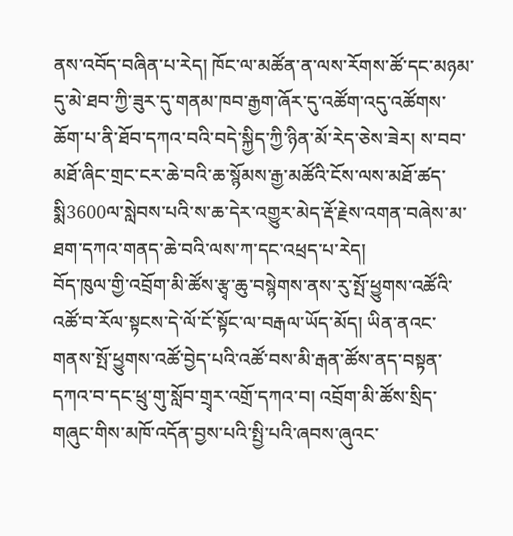ནས་འབོད་བཞིན་པ་རེད། ཁོང་ལ་མཚོན་ན་ལས་རོགས་ཚོ་དང་མཉམ་དུ་མེ་ཐབ་ཀྱི་ཟུར་དུ་གནམ་ཁབ་རྒྱག་ཞོར་དུ་འཚོག་འདུ་འཚོགས་ཆོག་པ་ནི་ཐོབ་དཀའ་བའི་བདེ་སྐྱིད་ཀྱི་ཉིན་མོ་རེད་ཅེས་ཟེར། ས་བབ་མཐོ་ཞིང་གྲང་ངར་ཆེ་བའི་ཆ་སྙོམས་རྒྱ་མཚོའི་ངོས་ལས་མཐོ་ཚད་སྨི3600ལ་སླེབས་པའི་ས་ཆ་དེར་འགྱུར་མེད་རྡོ་རྗེས་འགན་བཞེས་མ་ཐག་དཀའ་གནད་ཆེ་བའི་ལས་ཀ་དང་འཕྲད་པ་རེད།
བོད་ཁུལ་གྱི་འབྲོག་མི་ཚོས་རྩྭ་ཆུ་བསྙེགས་ནས་རུ་སྤོ་ཕྱུགས་འཚོའི་འཚོ་བ་རོལ་སྟངས་དེ་ལོ་ངོ་སྟོང་ལ་བརྒལ་ཡོད་མོད། ཡིན་ནའང་གནས་སྤོ་ཕྱུགས་འཚོ་བྱེད་པའི་འཚོ་བས་མི་རྒན་ཚོས་ནད་བསྟན་དཀའ་བ་དང་ཕྲུ་གུ་སློབ་གྲྭར་འགྲོ་དཀའ་བ། འབྲོག་མི་ཚོས་སྲིད་གཞུང་གིས་མཁོ་འདོན་བྱས་པའི་སྤྱི་པའི་ཞབས་ཞུའང་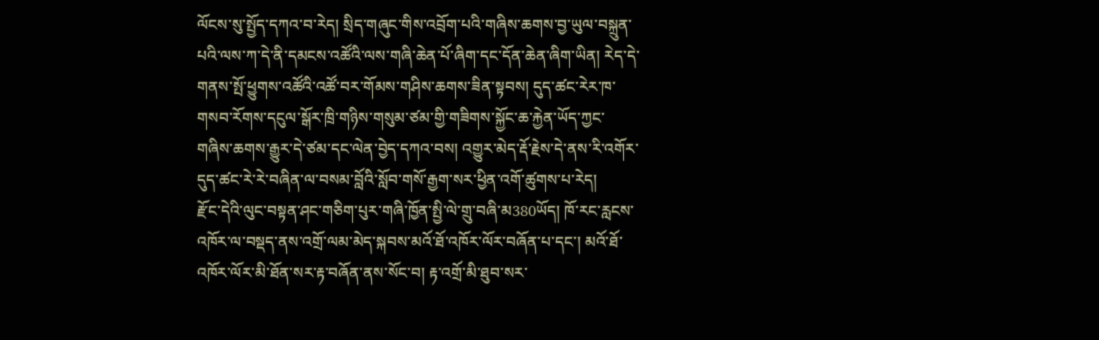ལོངས་སུ་སྤྱོད་དཀའ་བ་རེད། སྲིད་གཞུང་གིས་འབྲོག་པའི་གཞིས་ཆགས་བྱ་ཡུལ་བསྐྲུན་པའི་ལས་ཀ་དེ་ནི་དམངས་འཚོའི་ལས་གཞི་ཆེན་པོ་ཞིག་དང་དོན་ཆེན་ཞིག་ཡིན། རེད་དེ་གནས་སྤོ་ཕྱུགས་འཚོའི་འཚོ་བར་གོམས་གཤིས་ཆགས་ཟིན་སྟབས། དུད་ཚང་རེར་ཁ་གསབ་རོགས་དངུལ་སྒོར་ཁྲི་གཉིས་གསུམ་ཙམ་གྱི་གཟིགས་སྐྱོང་ཆ་རྐྱེན་ཡོད་ཀྱང་གཞིས་ཆགས་རྒྱུར་དེ་ཙམ་དང་ལེན་བྱེད་དཀའ་བས། འགྱུར་མེད་རྡོ་རྗེས་དེ་ནས་རི་འགོར་དུད་ཚང་རེ་རེ་བཞིན་ལ་བསམ་བློའི་སློབ་གསོ་རྒྱག་སར་ཕྱིན་འགོ་ཚུགས་པ་རེད།
རྫོང་དེའི་ལུང་བསྟན་ཤང་གཅིག་པུར་གཞི་ཁྱོན་སྤྱི་ལེ་གྲུ་བཞི་མ380ཡོད། ཁོ་རང་རླངས་འཁོར་ལ་བསྡད་ནས་འགྲོ་ལམ་མེད་སྐབས་མའོ་ཐོ་འཁོར་ལོར་བཞོན་པ་དང་། མའོ་ཐོ་འཁོར་ལོར་མི་ཐོན་སར་རྟ་བཞོན་ནས་སོང་བ། རྟ་འགྲོ་མི་ཐུབ་སར་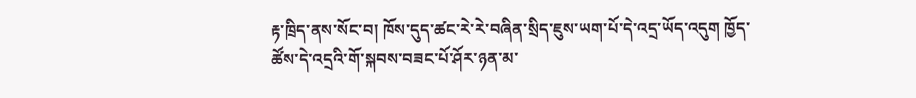རྟ་ཁྲིད་ནས་སོང་བ། ཁོས་དུད་ཚང་རེ་རེ་བཞིན་སྲིད་ཇུས་ཡག་པོ་དེ་འདྲ་ཡོད་འདུག ཁྱོད་ཚོས་དེ་འདྲའི་གོ་སྐབས་བཟང་པོ་ཤོར་ཉན་མ་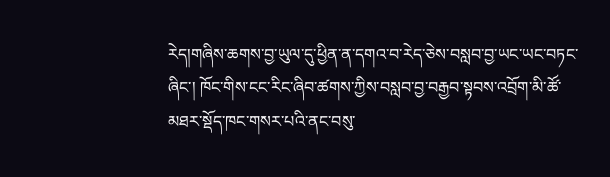རེད།གཞིས་ཆགས་བྱ་ཡུལ་དུ་ཕྱིན་ན་དགའ་བ་རེད་ཅེས་བསླབ་བྱ་ཡང་ཡང་བཏང་ཞིང་། ཁོང་གིས་ངང་རིང་ཞིབ་ཚགས་ཀྱིས་བསླབ་བྱ་བརྒྱབ་སྟབས་འབྲོག་མི་ཚོ་མཐར་སྡོད་ཁང་གསར་པའི་ནང་བསུ་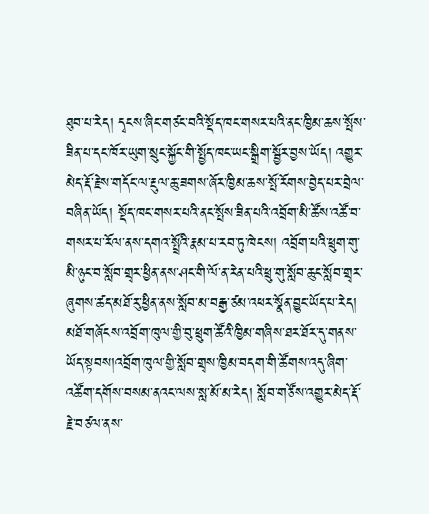ཐུབ་པ་རེད། དྭངས་ཞིང་གཙང་བའི་སྡོད་ཁང་གསར་པའི་ནང་ཁྱིམ་ཆས་སྤོས་ཟིན་པ་དང་ཁོར་ཡུག་སྲུང་སྐྱོང་གི་སྤྱོད་ཁང་ཡང་སྒྲིག་སྦྱོར་བྱས་ཡོད། འགྱུར་མེད་རྡོ་རྗེས་གདོང་ལ་རྔུལ་ཆུ་ཟགས་ཞོར་ཁྱིམ་ཆས་སྤོ་རོགས་བྱེད་པར་བྲེལ་བཞིན་ཡོད། སྡོད་ཁང་གསར་པའི་ནང་སྤོས་ཟིན་པའི་འབྲོག་མི་ཚོས་འཚོ་བ་གསར་པ་རོལ་ནས་དགའ་སྤྲོའི་རྣམ་པ་རབ་ཏུ་ཁེངས། འབྲོག་པའི་ཕྲུག་གུ་མི་ཉུང་བ་སློབ་གྲྭར་ཕྱིན་ནས་ཤང་གི་ལོ་ན་རེན་པའི་ཕྲུ་གུ་སློབ་ཆུང་སློབ་གྲྭར་ཞུགས་ཚད་མཐོ་རུ་ཕྱིན་ནས་སློབ་མ་བརྒྱ་ཙམ་འཕར་སྣོན་བྱུང་ཡོད་པ་རེད། མཐོ་གཞོངས་འབྲོག་ཁུལ་གྱི་བུ་ཕྲུག་ཚོའི་ཁྱིམ་གཞིས་ཐར་ཐོར་དུ་གནས་ཡོད་སྟབས།འབྲོག་ཁུལ་གྱི་སློབ་གྲྭས་ཁྱིམ་བདག་གི་ཚོགས་འདུ་ཞིག་འཚོག་དགོས་བསམ་ནའང་ལས་སླ་མོ་མ་རེད། སློབ་གཙོས་འགྱུར་མེད་རྡོ་རྗེ་བཙལ་ནས་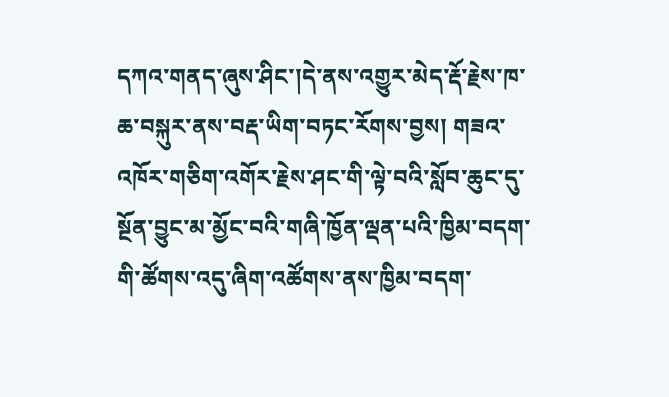དཀའ་གནད་ཞུས་ཤིང་།དེ་ནས་འགྱུར་མེད་རྡོ་རྗེས་ཁ་ཆ་བསྐུར་ནས་བརྡ་ཡིག་བཏང་རོགས་བྱས། གཟའ་འཁོར་གཅིག་འགོར་རྗེས་ཤང་གི་ལྟེ་བའི་སློབ་ཆུང་དུ་སྔོན་བྱུང་མ་མྱོང་བའི་གཞི་ཁྱོན་ལྡན་པའི་ཁྱིམ་བདག་གི་ཚོགས་འདུ་ཞིག་འཚོགས་ནས་ཁྱིམ་བདག་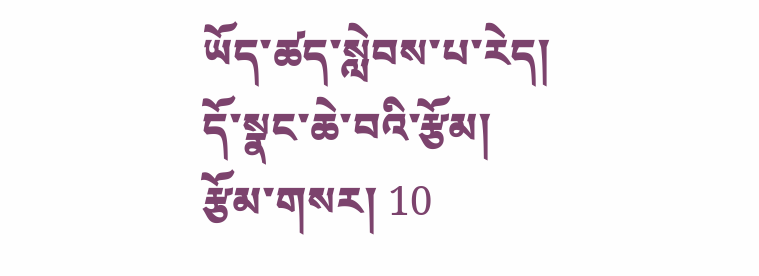ཡོད་ཚད་སླེབས་པ་རེད།
དོ་སྣང་ཆེ་བའི་རྩོམ།
རྩོམ་གསར། 10